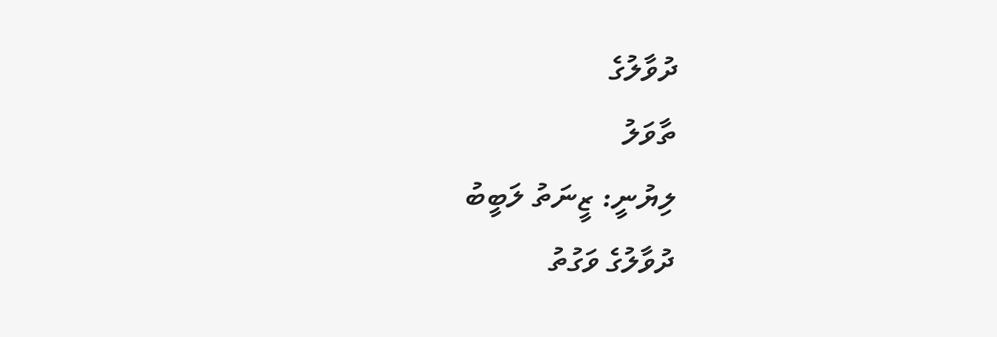ދުވާލުގެ
ތާވަލު
ލިޔުނީ: ޒީނަތު ލަބީބު
ދުވާލުގެ ވަގުތު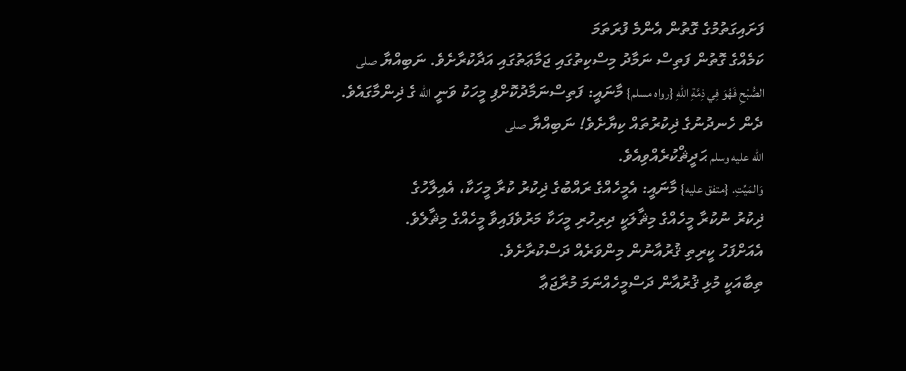ފަށައިގަތުމުގެ ގޮތުން އެންމެ ފުރަތަމަ
ކަމެއްގެ ގޮތުން ފަތިސް ނަމާދު މިސްކިތުގައި ޖަމާޢަތުގައި އަދާކުރާށެވެ. ނަބިއްޔާ صلى
الصُّبْحِ فَهُوَ فِي ذِمَّةِ اللهِ {رواه مسلم} މާނައީ: ފަތިސްނަމާދުކޮށްފި މީހަކު ވަނީ الله ގެ ޛިންމާގައެވެ.
ދެން ހެނދުނުގެ ޛިކުރުތައް ކިޔާށެވެ! ނަބިއްޔާ صلى
الله عليه وسلم ޙަދީޘްކުރެއްވިއެވެ.
وَالمَيِّتِ. {متفق عليه} މާނައީ: އެމީހެއްގެ ރައްބުގެ ޛިކުރު ކުރާ މީހަކާ، އެއިލާހުގެ
ޛިކުރު ނުކުރާ މީހެއްގެ މިޘާލަކީ ދިރިހުރި މީހަކާ މަރުވެފައިވާ މީހެއްގެ މިޘާލެވެ.
އެއަށްފަހު ކީރިތި ޤުރުއާނުން މިންވަރެއް ދަސްކުރާށެވެ.
ތިބާއަކީ މުޅި ޤުރުއާން ދަސްމީހެއްނަމަ މުރާޖަޢާ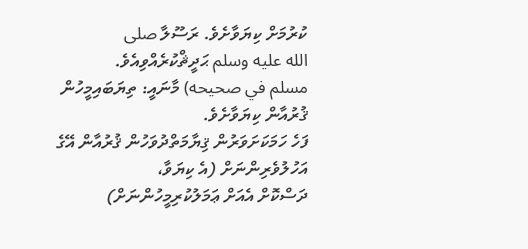ކުރުމަށް ކިޔަވާށެވެ. ރަސޫލާ صلى
الله عليه وسلم ޙަދީޘްކުރެއްވިއެވެ.
مسلم في صحيحه) މާނައީ: ތިޔަބައިމީހުން ޤުރުއާން ކިޔަވާށެވެ.
ފަހެ ހަމަކަށަވަރުން ޤިޔާމަތްދުވަހުން ޤުރުއާން އޭގެ އަހުލުވެރިންނަށް (އެ ކިޔަވާ،
ދަސްކޮށް އެއަށް ޢަމަލުކުރިމީހުންނަށް)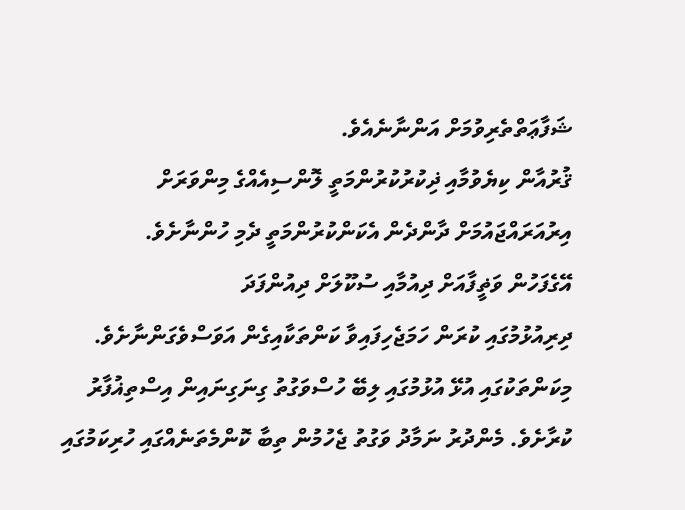ޝަފާޢަތްތެރިވުމަށް އަންނާނެއެވެ.
ޤުރުއާން ކިޔެވުމާއި ޛިކުރުކުރުންމަތީ ލޮންސިއެއްގެ މިންވަރަށް
އިރުއަރައްޖައުމަށް ދާންދެން އެކަންކުރުންމަތީ ދެމި ހުންނާށެވެ.
އޭގެފަހުން ވަޡީފާއަށް ދިއުމާއި ސުކޫލަށް ދިއުންފަދަ
ދިރިއުޅުމުގައި ކުރަން ހަމަޖެހިފައިވާ ކަންތަކާއިގެން އަވަސްވެގަންނާށެވެ.
މިކަންތަކުގައި އުޅޭ އުޅުމުގައި ލިބޭ ހުސްވަގުތު ގިނަގިނައިން އިސްތިޣުފާރު
ކުރާށެވެ. މެންދުރު ނަމާދު ވަގުތު ޖެހުމުން ތިބާ ކޮންމެތަނެއްގައި ހުރިކަމުގައި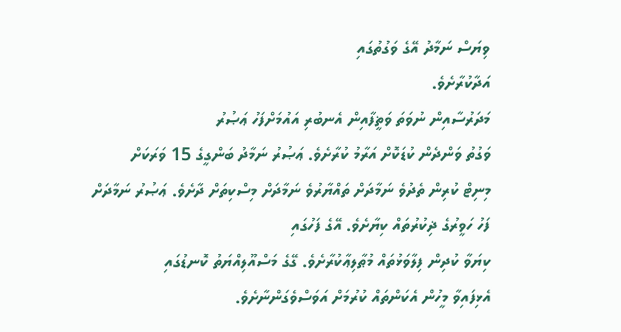ވިޔަސް ނަމާދު އޭގެ ވަގުތުގައި
އަދާކުރާށެވެ.
މަދަރުސާއިން ނުވަތަ ވަޡީފާއިން އެނބުރި އައުމަށްފަހު ޢަޞުރު
ވަގުތު ވަންދެން ކުޑަކޮށް އަރާމު ކުރާށެވެ. ޢަޞުރު ނަމާދު ބަންގީގެ 15 ވަރަކަށް
މިނިޓް ކުރިން ތެދުވެ ނަމާދަށް ތައްޔާރުވެ ނަމާދަށް މިސްކިތަށް ދާށެވެ. ޢަޞުރު ނަމާދަށް
ފަހު ހަވީރުގެ ޛިކުރުތައް ކިޔާށެވެ. އޭގެ ފަހުގައި
ކިޔަވާ ކުދިން ފިލާވަޅުތައް މުޠާލިޢާކުރާށެވެ. ގޭގެ މަސްއޫލިއްޔަތު ކޮނޑުގައި
އެޅިފައިވާ މީހުން އެކަންތައް ކުރުމަށް އަވަސްވެގަންނާށެވެ.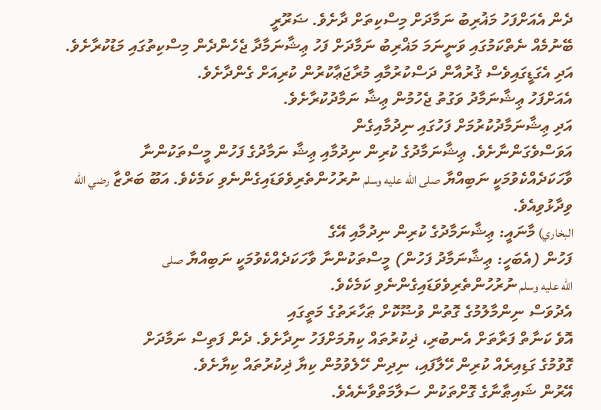ދެން އެއަށްފަހު މަޣުރިބު ނަމާދަށް މިސްކިތަށް ދާށެވެ. ޟަރޫރީ
ބޭނުމެއް ނެތްކަމުގައި ވަނީނަމަ މަޣްރިބު ނަމާދަށް ފަހު ޢިޝާނަމާދާ ޖެހެންދެން މިސްކިތުގައި މަޑުކުރާށެވެ.
އަދި އެގަޑީގައިވެސް ޤުރުއާން ދަސްކުރުމާއި މުރާޖަޢާކުރުން ކުރިއަށް ގެންދާށެވެ.
އެއަށްފަހު ޢިޝާނަމާދު ވަގުތު ޖެހުމުން ޢިޝާ ނަމާދުކުރާށެވެ.
އަދި ޢިޝާނަމާދުކުރުމަށް ފަހުގައި ނިދުމާއިގެން
އަވަސްވެގަންނާށެވެ. ޢިޝާނަމާދުގެ ކުރިން ނިދުމާއި ޢިޝާ ނަމާދުގެ ފަހުން މީސްތަކުންނާ
ވާހަކަދެއްކެވުމަކީ ނަބިއްޔާ صلى الله عليه وسلم ނުރުހުންތެރިވެވަޑައިގެންނެވި ކަމެކެވެ. އަބޫ ބަރްޒާ رضي الله
ވިދާޅުވިއެވެ.
البخاري) މާނައީ: ޢިޝާނަމާދުގެ ކުރިން ނިދުމާއި އޭގެ
ފަހުން (އެބަހީ: ޢިޝާނަމާދު ފަހުން) މީސްތަކުންނާ ވާހަކަދެއްކެވުމަކީ ނަބިއްޔާ صلى
الله عليه وسلم ނުރުހުންތެރިވެވަޑައިގެންނެވި ކަމެކެވެ.
އެދުވަސް ނިންމާލުމުގެ ގޮތުން ވުޟޫކޮށް ޠަހާރަތުގެ މަތީގައި
އޮވެ ކަނާތް ފަރާތަށް އެނބުރި، ޛިކުރުތައް ކިޔުމަށްފަހު ނިދާށެވެ. ދެން ފަތިސް ނަމާދަށް
ގޮވުމުގެ ގަޑިއިރެއް ކުރިން ހޭލާފައި، ނިދިން ހޭލެވުމުން ކިޔާ ޛިކުރުތައް ކިޔާށެވެ.
އޭރުން ޝައިޠާނާގެ ގޮށްތަކުން ސަލާމަތްވާނެއެވެ.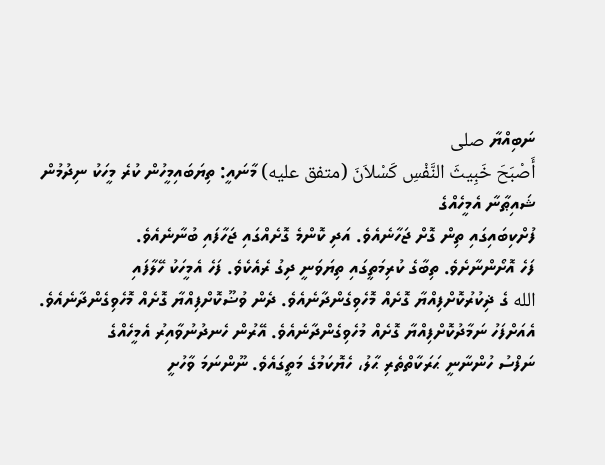ނަބިއްޔާ صلى
أَصْبَحَ خَبِيثَ النَّفْسِ كَسْلاَنَ (متفق عليه) މާނައީ: ތިޔަބައިމީހުން ކުރެ މީހަކު ނިދުމުން ޝައިޠާނާ އެމީހެއްގެ
ފުށްކިބައިގައި ތިން ގޮށް ޖަހާނެއެވެ. އަދި ކޮންމެ ގޮށެއްގައި ޖަހާފައި ބުނާނެއެވެ.
ފަހެ އޮށޯންނާށެވެ. ތިބާގެ ކުރިމަތީގައި ތިޔަވަނީ ދިގު ރެއެކެވެ. ފަހެ އެމީހަކު ހޭލާފައި
الله ގެ ޛިކުރުކޮށްފިއްޔާ ގޮށެއް މޮހެވިގެންދާނެއެވެ. ދެން ވުޟޫކޮށްފިއްޔާ ގޮށެއް މޮހެވިގެންދާނެއެވެ.
އެއަށްފަހު ނަމާދުކޮށްފިއްޔާ ގޮށެއް މުހެވިގެންދާނެއެވެ. އޭރުން ހެނދުނުވާއިރު އެމީހެއްގެ
ނަފްސު ހުންނާނީ ޙަރަކާތްތެރި ޙާލު، ހެޔޮކަމުގެ މަތީގައެވެ. ނޫންނަމަ ވާހުށީ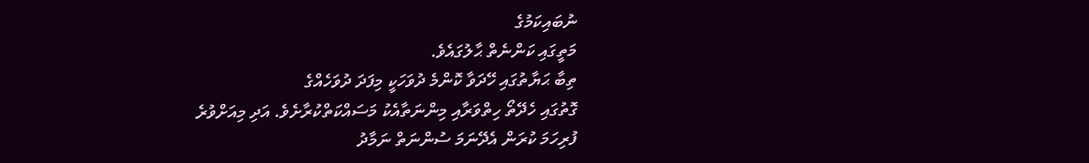ނުބައިކަމުގެ
މަތީގައި ކަންނެތް ޙާލުގައެވެ.
ތިބާ ޙަޔާތުގައި ހޭދަވާ ކޮންމެ ދުވަހަކީ މިފަދަ ދުވަހެއްގެ
ގޮތުގައި ހެދޭތޯ ހިތްވަރާއި މިންނަތާއެކު މަސައްކަތްކުރާށެވެ. އަދި މިއަށްވުރެ
ފުރިހަމަ ކުރަން އެދޭނަމަ ސުންނަތް ނަމާދު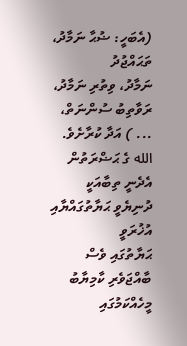(އެބަހީ: ޟުޙާ ނަމާދު، ތަޙައްޖުދު
ނަމާދު، ވިތުރި ނަމާދު، ރަވާތިބު ސުންނަތް، ... ) އަދާ ކުރާށެވެ.
الله ގެ ޙަޟްރަތުން އެދެނީ ތިބާއަކީ ދުނިޔެވީ ޙަޔާތުގައްޔާއި އުޚުރަވީ
ޙަޔާތުގައި ވެސް ބާއްޖަވެރި ކާމިޔާބު މީހެއްކަމުގައި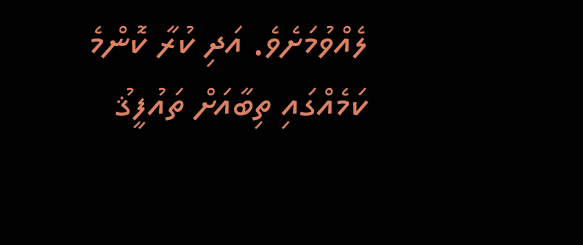ލެއްވުމަށެވެ. އަދި ކުރާ ކޮންމެ
ކަމެއްގައި ތިބާއަށް ތައުފީޤު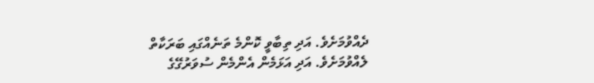ދެއްވުމަށެވެ. އަދި ތިބާވީ ކޮންމެ ތަނެއްގައި ބަރަކާތް
ލެއްވުމަށެވެ. އަދި އަޅަމެން އެންމެން ސުވަރުގޭގެ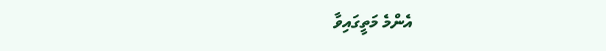އެންމެ މަތީގައިވާ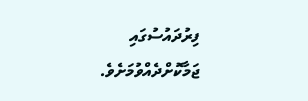ފިރުދައުސުގައި
ޖަމާކޮށްދެއްވުމަށެވެ.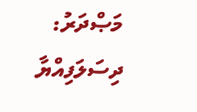މަޞްދަރު:
ދިސަލަފިއްޔާ